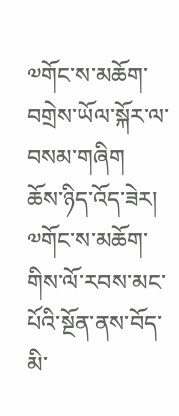༧གོང་ས་མཆོག་བགྲེས་ཡོལ་སྐོར་ལ་བསམ་གཞིག
ཆོས་ཉིད་འོད་ཟེར།
༧གོང་ས་མཆོག་གིས་ལོ་རབས་མང་པོའི་སྔོན་ནས་བོད་མི་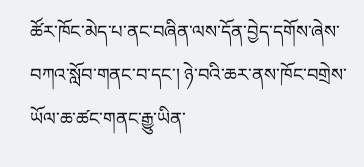ཚོར་ཁོང་མེད་པ་ནང་བཞིན་ལས་དོན་བྱེད་དགོས་ཞེས་བཀའ་སློབ་གནང་བ་དང་། ཉེ་བའི་ཆར་ནས་ཁོང་བགྲེས་ཡོལ་ཆ་ཚང་གནང་རྒྱུ་ཡིན་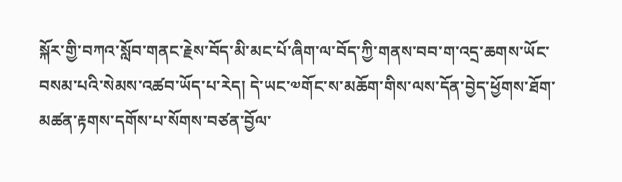སྐོར་གྱི་བཀའ་སློབ་གནང་རྗེས་བོད་མི་མང་པོ་ཞིག་ལ་བོད་ཀྱི་གནས་བབ་ག་འདྲ་ཆགས་ཡོང་བསམ་པའི་སེམས་འཚབ་ཡོད་པ་རེད། དེ་ཡང་༧གོང་ས་མཆོག་གིས་ལས་དོན་བྱེད་ཕྱོགས་ཐོག་མཚན་རྟགས་དགོས་པ་སོགས་བཙན་བྱོལ་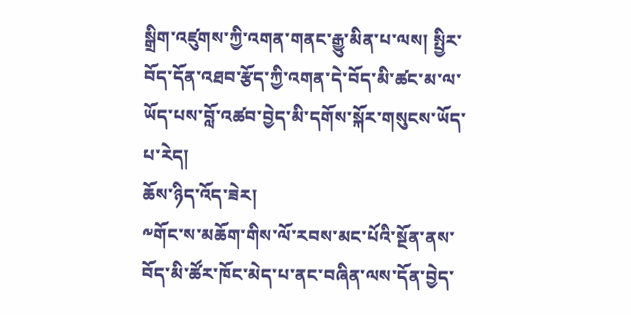སྒྲིག་འཛུགས་ཀྱི་འགན་གནང་རྒྱུ་མིན་པ་ལས། སྤྱིར་བོད་དོན་འཐབ་རྩོད་ཀྱི་འགན་དེ་བོད་མི་ཚང་མ་ལ་ཡོད་པས་བློ་འཚབ་བྱེད་མི་དགོས་སྐོར་གསུངས་ཡོད་པ་རེད།
ཆོས་ཉིད་འོད་ཟེར།
༸གོང་ས་མཆོག་གིས་ལོ་རབས་མང་པོའི་སྔོན་ནས་བོད་མི་ཚོར་ཁོང་མེད་པ་ནང་བཞིན་ལས་དོན་བྱེད་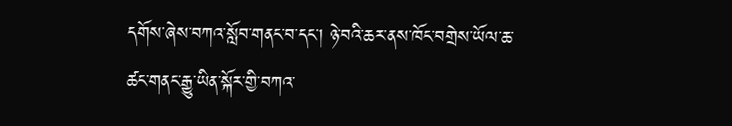དགོས་ཞེས་བཀའ་སློབ་གནང་བ་དང་། ཉེ་བའི་ཆར་ནས་ཁོང་བགྲེས་ཡོལ་ཆ་ཚང་གནང་རྒྱུ་ཡིན་སྐོར་གྱི་བཀའ་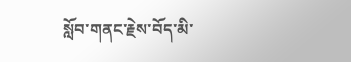སློབ་གནང་རྗེས་བོད་མི་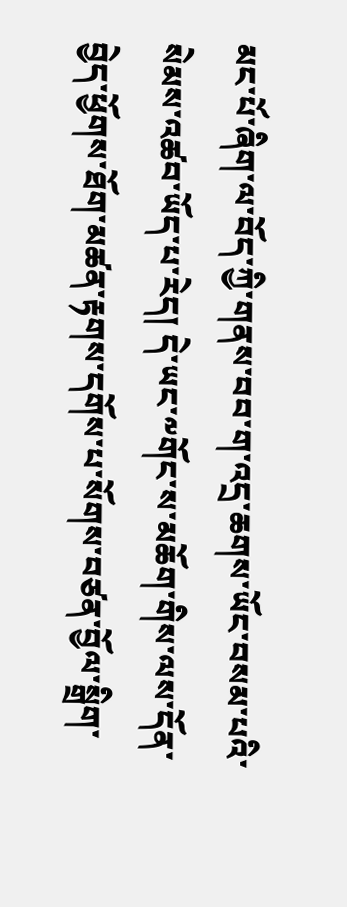མང་པོ་ཞིག་ལ་བོད་ཀྱི་གནས་བབ་ག་འདྲ་ཆགས་ཡོང་བསམ་པའི་སེམས་འཚབ་ཡོད་པ་རེད། དེ་ཡང་༸གོང་ས་མཆོག་གིས་ལས་དོན་བྱེད་ཕྱོགས་ཐོག་མཚན་རྟགས་དགོས་པ་སོགས་བཙན་བྱོལ་སྒྲིག་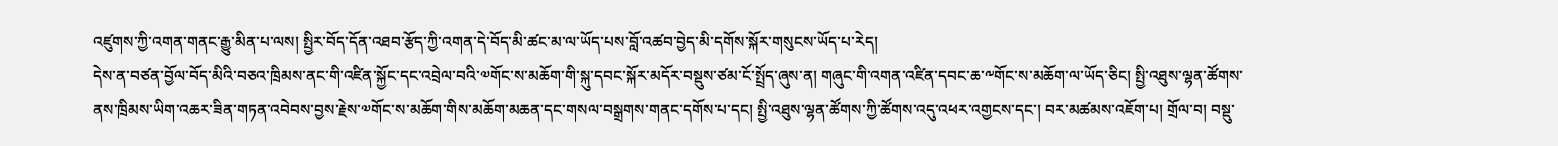འཛུགས་ཀྱི་འགན་གནང་རྒྱུ་མིན་པ་ལས། སྤྱིར་བོད་དོན་འཐབ་རྩོད་ཀྱི་འགན་དེ་བོད་མི་ཚང་མ་ལ་ཡོད་པས་བློ་འཚབ་བྱེད་མི་དགོས་སྐོར་གསུངས་ཡོད་པ་རེད།
དེས་ན་བཙན་བྱོལ་བོད་མིའི་བཅའ་ཁྲིམས་ནང་གི་འཛིན་སྐྱོང་དང་འབྲེལ་བའི་༧གོང་ས་མཆོག་གི་སྐུ་དབང་སྐོར་མདོར་བསྡུས་ཙམ་ངོ་སྤྲོད་ཞུས་ན། གཞུང་གི་འགན་འཛིན་དབང་ཆ་༸གོང་ས་མཆོག་ལ་ཡོད་ཅིང། སྤྱི་འཐུས་ལྷན་ཚོགས་ནས་ཁྲིམས་ཡིག་འཆར་ཟིན་གཏན་འབེབས་བྱས་རྗེས་༧གོང་ས་མཆོག་གིས་མཆོག་མཆན་དང་གསལ་བསྒྲགས་གནང་དགོས་པ་དང། སྤྱི་འཐུས་ལྷན་ཚོགས་ཀྱི་ཚོགས་འདུ་འཕར་འགྱངས་དང་། བར་མཚམས་འཇོག་པ། གྲོལ་བ། བསྡུ་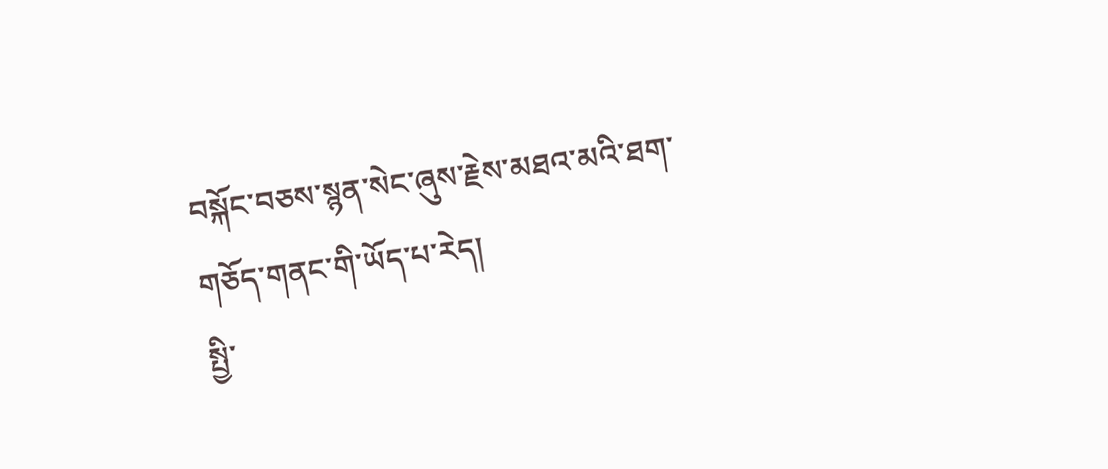བསྐོང་བཅས་སྙན་སེང་ཞུས་རྗེས་མཐའ་མའི་ཐག་གཅོད་གནང་གི་ཡོད་པ་རེད།
སྤྱི་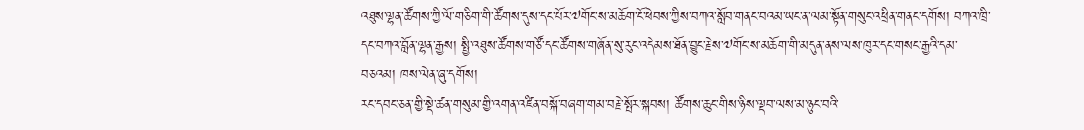འཐུས་ལྷན་ཚོགས་ཀྱི་ལོ་གཅིག་གི་ཚོགས་དུས་དང་པོར་༧གོང་ས་མཆོག་ངོ་ཕེབས་ཀྱིས་བཀའ་སློབ་གནང་བའམ་ཡང་ན་ལམ་སྟོན་གསུང་འཕྲིན་གནང་དགོས། བཀའ་ཁྲི་དང་བཀའ་བློན་ལྷན་རྒྱས། སྤྱི་འཐུས་ཚོགས་གཙོ་དང་ཚོགས་གཞོན་སུ་རུང་འདེམས་ཐོན་བྱུང་རྗེས་༧གོང་ས་མཆོག་གི་མདུན་ནས་ལས་ཁུར་དང་གསང་རྒྱའི་དམ་བཅའམ། ཁས་ལེན་ཞུ་དགོས།
རང་དབང་ཅན་གྱི་སྡེ་ཚན་གསུམ་གྱི་འགན་འཛིན་བསྐོ་བཞག་གམ་བརྗེ་སྤོར་སྐབས། ཚོགས་ཆུང་གིས་ཉིས་ལྡབ་ལས་མ་ཉུང་བའི་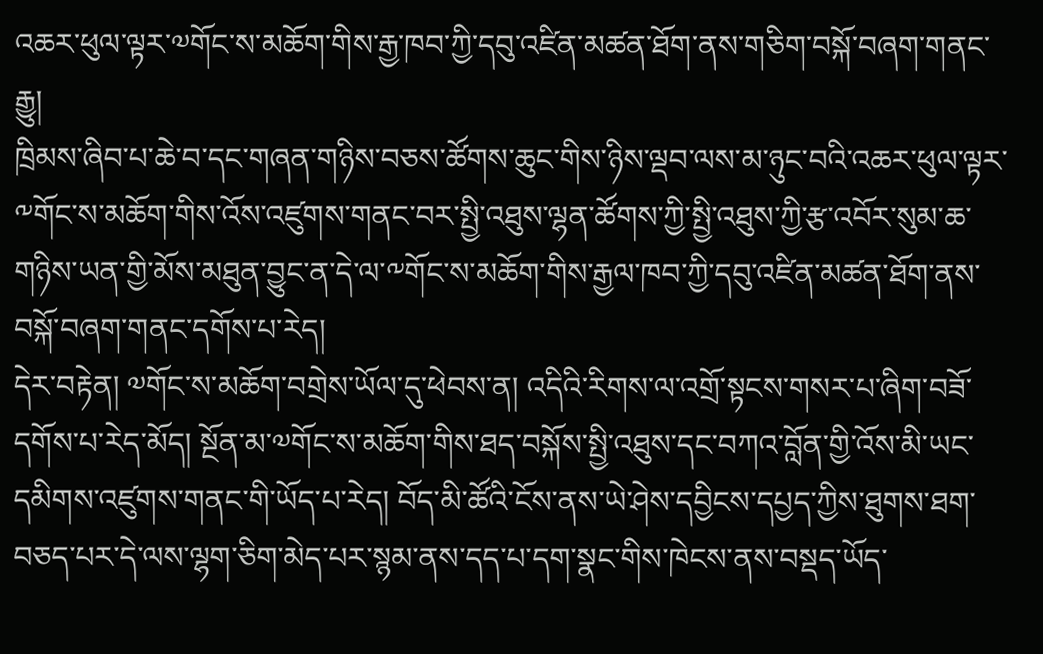འཆར་ཕུལ་ལྟར་༧གོང་ས་མཆོག་གིས་རྒྱ་ཁབ་ཀྱི་དབུ་འཛིན་མཚན་ཐོག་ནས་གཅིག་བསྐོ་བཞག་གནང་རྒྱུ།
ཁྲིམས་ཞིབ་པ་ཆེ་བ་དང་གཞན་གཉིས་བཅས་ཚོགས་ཆུང་གིས་ཉིས་ལྡབ་ལས་མ་ཉུང་བའི་འཆར་ཕུལ་ལྟར་༸གོང་ས་མཆོག་གིས་འོས་འཛུགས་གནང་བར་སྤྱི་འཐུས་ལྷན་ཚོགས་ཀྱི་སྤྱི་འཐུས་ཀྱི་རྩ་འབོར་སུམ་ཆ་གཉིས་ཡན་གྱི་མོས་མཐུན་བྱུང་ན་དེ་ལ་༸གོང་ས་མཆོག་གིས་རྒྱལ་ཁབ་ཀྱི་དབུ་འཛིན་མཚན་ཐོག་ནས་བསྐོ་བཞག་གནང་དགོས་པ་རེད།
དེར་བརྟེན། ༧གོང་ས་མཆོག་བགྲེས་ཡོལ་དུ་ཕེབས་ན། འདིའི་རིགས་ལ་འགྲོ་སྟངས་གསར་པ་ཞིག་བཟོ་དགོས་པ་རེད་མོད། སྔོན་མ་༧གོང་ས་མཆོག་གིས་ཐད་བསྐོས་སྤྱི་འཐུས་དང་བཀའ་བློན་གྱི་འོས་མི་ཡང་དམིགས་འཛུགས་གནང་གི་ཡོད་པ་རེད། བོད་མི་ཚོའི་ངོས་ནས་ཡེ་ཤེས་དབྱིངས་དཔྱད་ཀྱིས་ཐུགས་ཐག་བཅད་པར་དེ་ལས་ལྷག་ཅིག་མེད་པར་སྙམ་ནས་དད་པ་དག་སྣང་གིས་ཁེངས་ནས་བསྡད་ཡོད་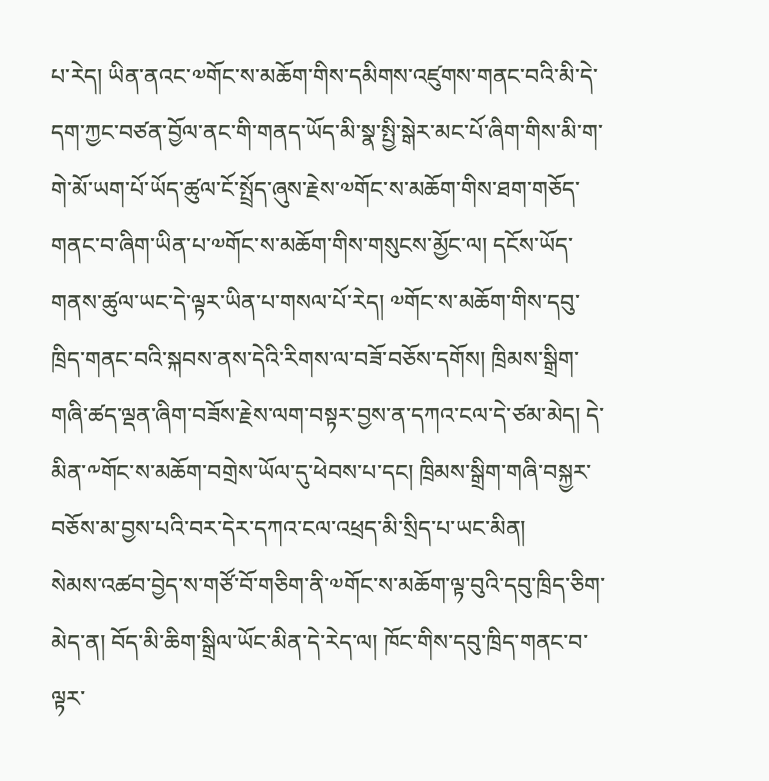པ་རེད། ཡིན་ནའང་༧གོང་ས་མཆོག་གིས་དམིགས་འཛུགས་གནང་བའི་མི་དེ་དག་ཀྱང་བཙན་བྱོལ་ནང་གི་གནད་ཡོད་མི་སྣ་སྤྱི་སྒེར་མང་པོ་ཞིག་གིས་མི་ག་གེ་མོ་ཡག་པོ་ཡོད་ཚུལ་ངོ་སྤྲོད་ཞུས་རྗེས་༧གོང་ས་མཆོག་གིས་ཐག་གཅོད་གནང་བ་ཞིག་ཡིན་པ་༧གོང་ས་མཆོག་གིས་གསུངས་མྱོང་ལ། དངོས་ཡོད་གནས་ཚུལ་ཡང་དེ་ལྟར་ཡིན་པ་གསལ་པོ་རེད། ༧གོང་ས་མཆོག་གིས་དབུ་ཁྲིད་གནང་བའི་སྐབས་ནས་དེའི་རིགས་ལ་བཟོ་བཅོས་དགོས། ཁྲིམས་སྒྲིག་གཞི་ཚད་ལྡན་ཞིག་བཟོས་རྗེས་ལག་བསྟར་བྱས་ན་དཀའ་ངལ་དེ་ཙམ་མེད། དེ་མིན་༸གོང་ས་མཆོག་བགྲེས་ཡོལ་དུ་ཕེབས་པ་དང། ཁྲིམས་སྒྲིག་གཞི་བསྐྱར་བཅོས་མ་བྱས་པའི་བར་དེར་དཀའ་ངལ་འཕྲད་མི་སྲིད་པ་ཡང་མིན།
སེམས་འཚབ་བྱེད་ས་གཙོ་བོ་གཅིག་ནི་༧གོང་ས་མཆོག་ལྟ་བུའི་དབུ་ཁྲིད་ཅིག་མེད་ན། བོད་མི་ཆིག་སྒྲིལ་ཡོང་མིན་དེ་རེད་ལ། ཁོང་གིས་དབུ་ཁྲིད་གནང་བ་ལྟར་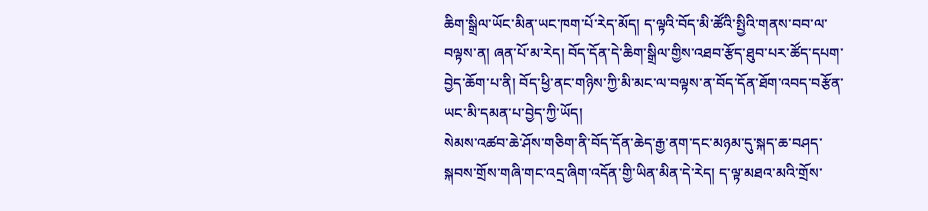ཆིག་སྒྲིལ་ཡོང་མིན་ཡང་ཁག་པོ་རེད་མོད། ད་ལྟའི་བོད་མི་ཚོའི་སྤྱིའི་གནས་བབ་ལ་བལྟས་ན། ཞན་པོ་མ་རེད། བོད་དོན་དེ་ཆིག་སྒྲིལ་གྱིས་འཐབ་རྩོད་ཐུབ་པར་ཚོད་དཔག་བྱེད་ཆོག་པ་ནི། བོད་ཕྱི་ནང་གཉིས་ཀྱི་མི་མང་ལ་བལྟས་ན་བོད་དོན་ཐོག་འབད་བརྩོན་ཡང་མི་དམན་པ་བྱེད་ཀྱི་ཡོད།
སེམས་འཚབ་ཆེ་ཤོས་གཅིག་ནི་བོད་དོན་ཆེད་རྒྱ་ནག་དང་མཉམ་དུ་སྐད་ཆ་བཤད་སྐབས་གྲོས་གཞི་གང་འདྲ་ཞིག་འདོན་གྱི་ཡིན་མིན་དེ་རེད། ད་ལྟ་མཐའ་མའི་གྲོས་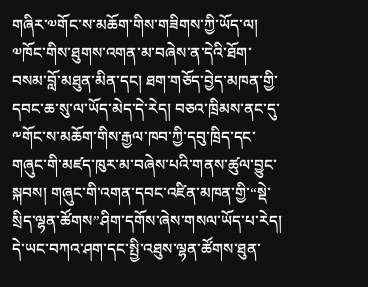གཞིར་༧གོང་ས་མཆོག་གིས་གཟིགས་ཀྱི་ཡོད་ལ། ༧ཁོང་གིས་ཐུགས་འགན་མ་བཞེས་ན་དེའི་ཐོག་བསམ་བློ་མཐུན་མིན་དང། ཐག་གཅོད་བྱེད་མཁན་གྱི་དབང་ཆ་སུ་ལ་ཡོད་མེད་དེ་རེད། བཅའ་ཁྲིམས་ནང་དུ་༸གོང་ས་མཆོག་གིས་རྒྱལ་ཁབ་ཀྱི་དབུ་ཁྲིད་དང་གཞུང་གི་མཛད་ཁུར་མ་བཞེས་པའི་གནས་ཚུལ་བྱུང་སྐབས། གཞུང་གི་འགན་དབང་འཛིན་མཁན་གྱི་“སྡེ་སྲིད་ལྷན་ཚོགས”ཤིག་དགོས་ཞེས་གསལ་ཡོད་པ་རེད། དེ་ཡང་བཀའ་ཤག་དང་སྤྱི་འཐུས་ལྷན་ཚོགས་ཐུན་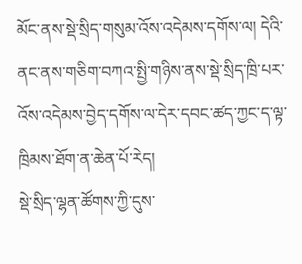མོང་ནས་སྡེ་སྲིད་གསུམ་འོས་འདེམས་དགོས་ལ། དེའི་ནང་ནས་གཅིག་བཀའ་སྤྱི་གཉིས་ནས་སྡེ་སྲིད་ཁྲི་པར་འོས་འདེམས་བྱེད་དགོས་ལ་དེར་དབང་ཚད་ཀྱང་ད་ལྟ་ཁྲིམས་ཐོག་ན་ཆེན་པོ་རེད།
སྡེ་སྲིད་ལྷན་ཚོགས་ཀྱི་དུས་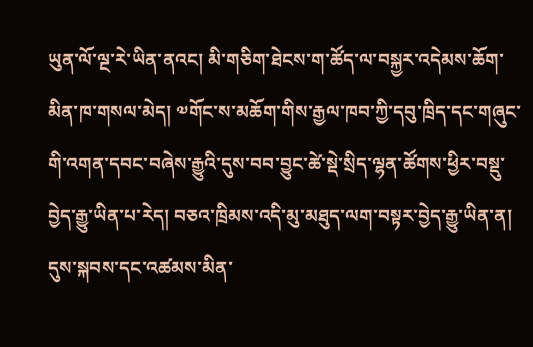ཡུན་ལོ་ལྔ་རེ་ཡིན་ནའང། མི་གཅིག་ཐེངས་ག་ཚོད་ལ་བསྐྱར་འདེམས་ཆོག་མིན་ཁ་གསལ་མེད། ༧གོང་ས་མཆོག་གིས་རྒྱལ་ཁབ་ཀྱི་དབུ་ཁྲིད་དང་གཞུང་གི་འགན་དབང་བཞེས་རྒྱུའི་དུས་བབ་བྱུང་ཚེ་སྡེ་སྲིད་ལྷན་ཚོགས་ཕྱིར་བསྡུ་བྱེད་རྒྱུ་ཡིན་པ་རེད། བཅའ་ཁྲིམས་འདི་མུ་མཐུད་ལག་བསྟར་བྱེད་རྒྱུ་ཡིན་ན། དུས་སྐབས་དང་འཚམས་མིན་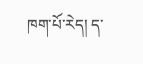ཁག་པོ་རེད། ད་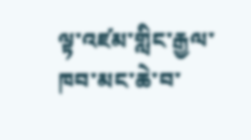ལྟ་འཛམ་གླིང་རྒྱལ་ཁབ་མང་ཆེ་བ་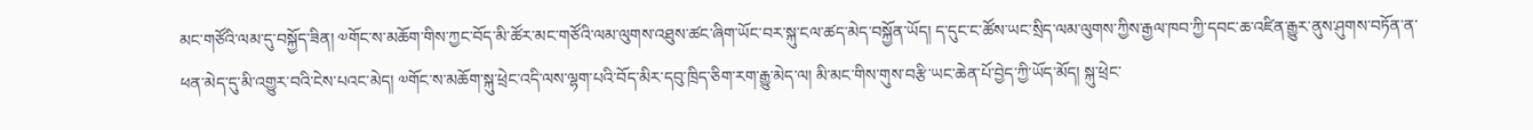མང་གཙོའི་ལམ་དུ་བསྐྱོད་ཟིན། ༧གོང་ས་མཆོག་གིས་ཀྱང་བོད་མི་ཚོར་མང་གཙོའི་ལམ་ལུགས་འཐུས་ཚང་ཞིག་ཡོང་བར་སྐུ་ངལ་ཚད་མེད་བསྐྱོན་ཡོད། ད་དུང་ང་ཚོས་ཡང་སྲིད་ལམ་ལུགས་ཀྱིས་རྒྱལ་ཁབ་ཀྱི་དབང་ཆ་འཛིན་རྒྱུར་ནུས་ཤུགས་བཏོན་ན་ཕན་མེད་དུ་མི་འགྱུར་བའི་ངེས་པའང་མེད། ༧གོང་ས་མཆོག་སྐུ་ཕྲེང་འདི་ལས་ལྷག་པའི་བོད་མིར་དབུ་ཁྲིད་ཅིག་རག་རྒྱུ་མེད་ལ། མི་མང་གིས་གུས་བརྩི་ཡང་ཆེན་པོ་བྱེད་ཀྱི་ཡོད་མོད། སྐུ་ཕྲེང་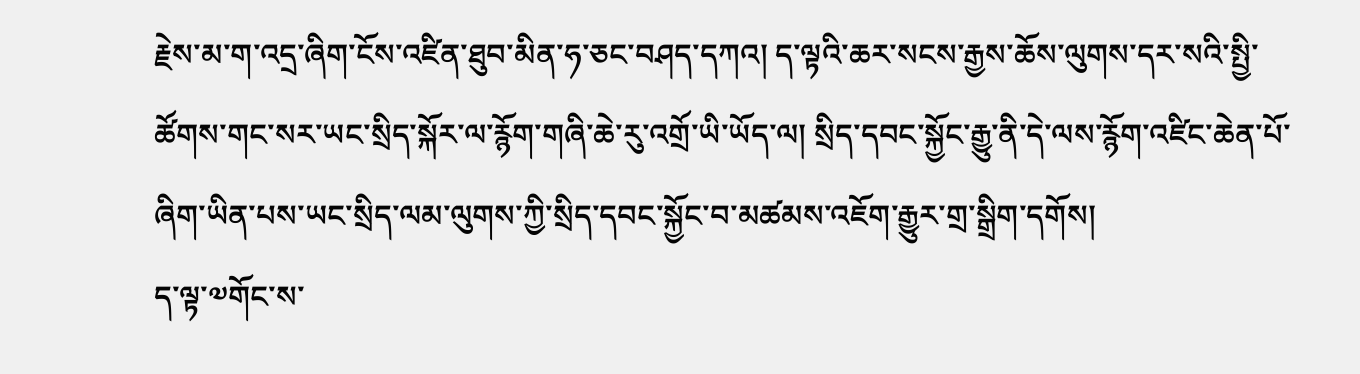རྗེས་མ་ག་འདྲ་ཞིག་ངོས་འཛིན་ཐུབ་མིན་ཧ་ཅང་བཤད་དཀའ། ད་ལྟའི་ཆར་སངས་རྒྱས་ཆོས་ལུགས་དར་སའི་སྤྱི་ཚོགས་གང་སར་ཡང་སྲིད་སྐོར་ལ་རྙོག་གཞི་ཆེ་རུ་འགྲོ་ཡི་ཡོད་ལ། སྲིད་དབང་སྐྱོང་རྒྱུ་ནི་དེ་ལས་རྙོག་འཛིང་ཆེན་པོ་ཞིག་ཡིན་པས་ཡང་སྲིད་ལམ་ལུགས་ཀྱི་སྲིད་དབང་སྐྱོང་བ་མཚམས་འཇོག་རྒྱུར་གྲ་སྒྲིག་དགོས།
ད་ལྟ་༧གོང་ས་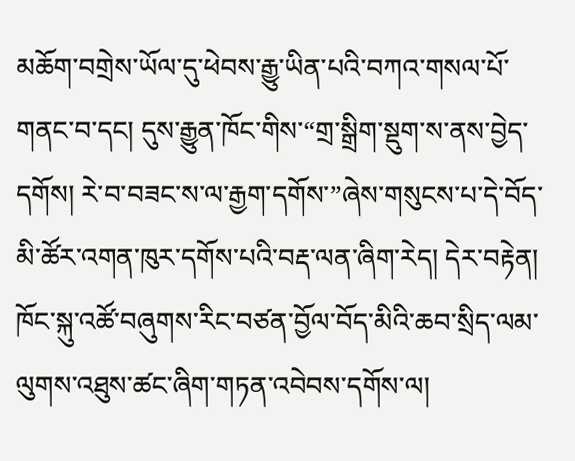མཆོག་བགྲེས་ཡོལ་དུ་ཕེབས་རྒྱུ་ཡིན་པའི་བཀའ་གསལ་པོ་གནང་བ་དང། དུས་རྒྱུན་ཁོང་གིས་“གྲ་སྒྲིག་སྡུག་ས་ནས་བྱེད་དགོས། རེ་བ་བཟང་ས་ལ་རྒྱག་དགོས་”ཞེས་གསུངས་པ་དེ་བོད་མི་ཚོར་འགན་ཁུར་དགོས་པའི་བརྡ་ལན་ཞིག་རེད། དེར་བརྟེན། ཁོང་སྐུ་འཚོ་བཞུགས་རིང་བཙན་བྱོལ་བོད་མིའི་ཆབ་སྲིད་ལམ་ལུགས་འཐུས་ཚང་ཞིག་གཏན་འབེབས་དགོས་ལ།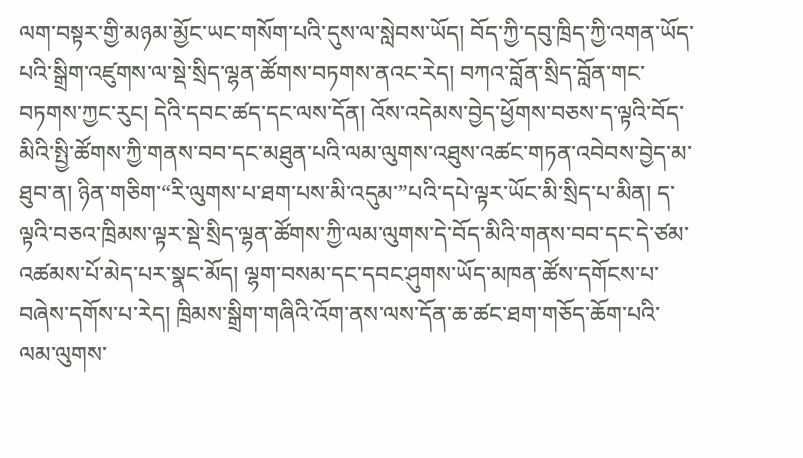ལག་བསྟར་གྱི་མཉམ་མྱོང་ཡང་གསོག་པའི་དུས་ལ་སླེབས་ཡོད། བོད་ཀྱི་དབུ་ཁྲིད་ཀྱི་འགན་ཡོད་པའི་སྒྲིག་འཛུགས་ལ་སྡེ་སྲིད་ལྷན་ཚོགས་བཏགས་ནའང་རེད། བཀའ་བློན་སྲིད་བློན་གང་བཏགས་ཀྱང་རུང། དེའི་དབང་ཚད་དང་ལས་དོན། འོས་འདེམས་བྱེད་ཕྱོགས་བཅས་ད་ལྟའི་བོད་མིའི་སྤྱི་ཚོགས་ཀྱི་གནས་བབ་དང་མཐུན་པའི་ལམ་ལུགས་འཐུས་འཚང་གཏན་འབེབས་བྱེད་མ་ཐུབ་ན། ཉིན་གཅིག་“རི་ལུགས་པ་ཐག་པས་མི་འདུམ་”པའི་དཔེ་ལྟར་ཡོང་མི་སྲིད་པ་མིན། ད་ལྟའི་བཅའ་ཁྲིམས་ལྟར་སྡེ་སྲིད་ལྷན་ཚོགས་ཀྱི་ལམ་ལུགས་དེ་བོད་མིའི་གནས་བབ་དང་དེ་ཙམ་འཚམས་པོ་མེད་པར་སྣང་མོད། ལྷག་བསམ་དང་དབང་ཤུགས་ཡོད་མཁན་ཚོས་དགོངས་པ་བཞེས་དགོས་པ་རེད། ཁྲིམས་སྒྲིག་གཞིའི་འོག་ནས་ལས་དོན་ཆ་ཚང་ཐག་གཅོད་ཆོག་པའི་ལམ་ལུགས་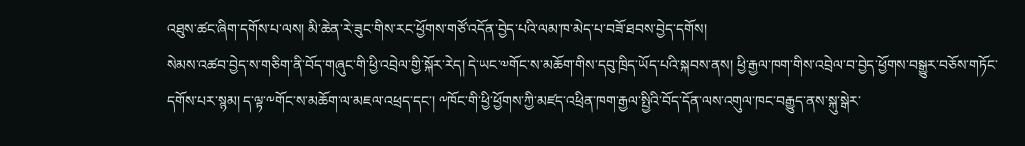འཐུས་ཚང་ཞིག་དགོས་པ་ལས། མི་ཆེན་རེ་ཟུང་གིས་རང་ཕྱོགས་གཙོ་འདོན་བྱེད་པའི་ལམ་ཁ་མེད་པ་བཟོ་ཐབས་བྱེད་དགོས།
སེམས་འཚབ་བྱེད་ས་གཅིག་ནི་བོད་གཞུང་གི་ཕྱི་འབྲེལ་གྱི་སྐོར་རེད། དེ་ཡང་༧གོང་ས་མཆོག་གིས་དབུ་ཁྲིད་ཡོད་པའི་སྐབས་ནས། ཕྱི་རྒྱལ་ཁག་གིས་འབྲེལ་བ་བྱེད་ཕྱོགས་བསྒྱུར་བཅོས་གཏོང་དགོས་པར་སྙམ། ད་ལྟ་༸གོང་ས་མཆོག་ལ་མཇལ་འཕྲད་དང་། ༸ཁོང་གི་ཕྱི་ཕྱོགས་ཀྱི་མཛད་འཕྲིན་ཁག་རྒྱལ་སྤྱིའི་བོད་དོན་ལས་འགུལ་ཁང་བརྒྱུད་ནས་སྐུ་སྒེར་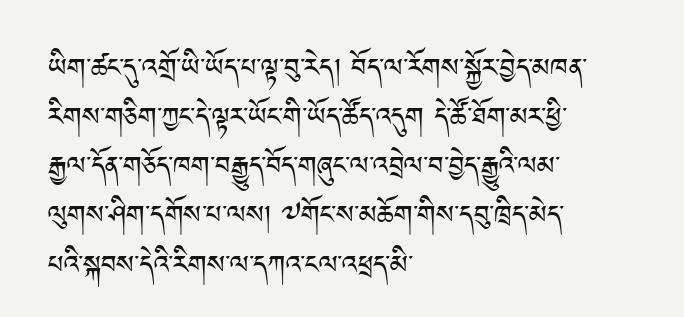ཡིག་ཚང་དུ་འགྲོ་ཡི་ཡོད་པ་ལྟ་བུ་རེད། བོད་ལ་རོགས་སྐྱོར་བྱེད་མཁན་རིགས་གཅིག་ཀྱང་དེ་ལྟར་ཡོང་གི་ཡོད་ཚོད་འདུག དེ་ཚོ་ཐོག་མར་ཕྱི་རྒྱལ་དོན་གཅོད་ཁག་བརྒྱུད་བོད་གཞུང་ལ་འབྲེལ་བ་བྱེད་རྒྱུའི་ལམ་ལུགས་ཤིག་དགོས་པ་ལས། ༧གོང་ས་མཆོག་གིས་དབུ་ཁྲིད་མེད་པའི་སྐབས་དེའི་རིགས་ལ་དཀའ་ངལ་འཕྲད་མི་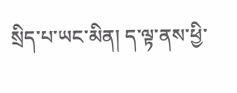སྲིད་པ་ཡང་མིན། ད་ལྟ་ནས་ཕྱི་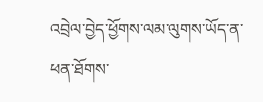འབྲེལ་བྱེད་ཕྱོགས་ལམ་ལུགས་ཡོད་ན་ཕན་ཐོགས་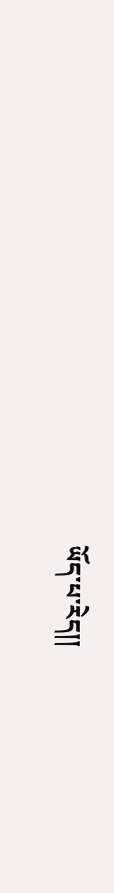ཡོད་པ་རེད།།